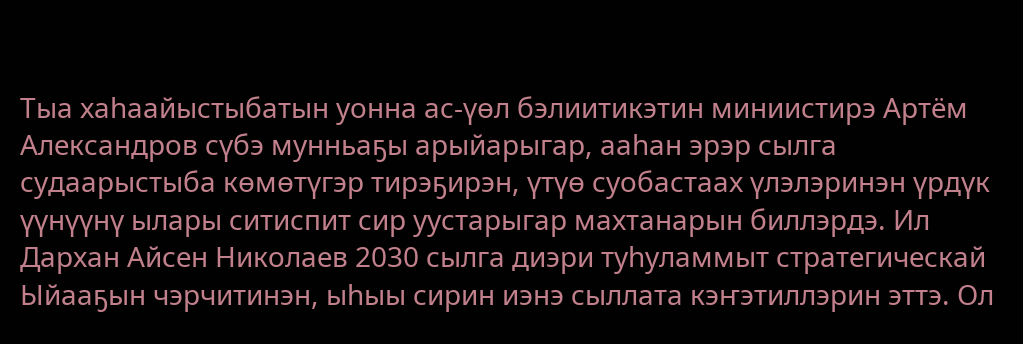Тыа хаһаайыстыбатын уонна ас-үөл бэлиитикэтин миниистирэ Артём Александров сүбэ мунньаҕы арыйарыгар, ааһан эрэр сылга судаарыстыба көмөтүгэр тирэҕирэн, үтүө суобастаах үлэлэринэн үрдүк үүнүүнү ылары ситиспит сир уустарыгар махтанарын биллэрдэ. Ил Дархан Айсен Николаев 2030 сылга диэри туһуламмыт стратегическай Ыйааҕын чэрчитинэн, ыһыы сирин иэнэ сыллата кэҥэтиллэрин эттэ. Ол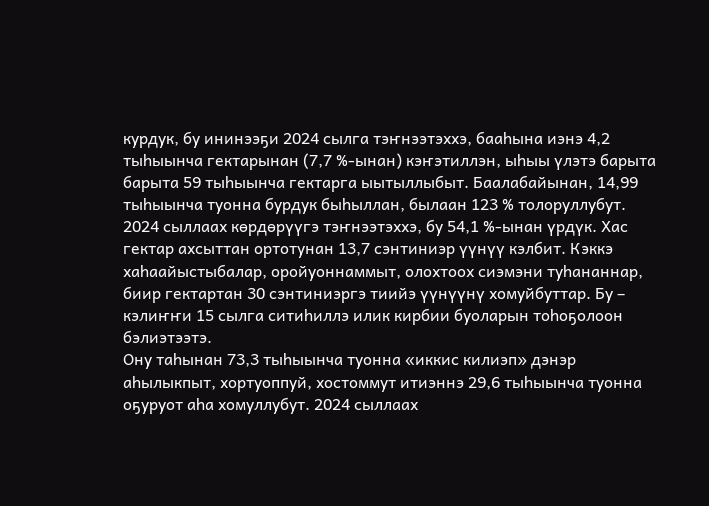курдук, бу ининээҕи 2024 сылга тэҥнээтэххэ, бааһына иэнэ 4,2 тыһыынча гектарынан (7,7 %-ынан) кэҥэтиллэн, ыһыы үлэтэ барыта барыта 59 тыһыынча гектарга ыытыллыбыт. Баалабайынан, 14,99 тыһыынча туонна бурдук быһыллан, былаан 123 % толоруллубут. 2024 сыллаах көрдөрүүгэ тэҥнээтэххэ, бу 54,1 %-ынан үрдүк. Хас гектар ахсыттан ортотунан 13,7 сэнтиниэр үүнүү кэлбит. Кэккэ хаһаайыстыбалар, оройуоннаммыт, олохтоох сиэмэни туһананнар, биир гектартан 30 сэнтиниэргэ тиийэ үүнүүнү хомуйбуттар. Бу – кэлиҥҥи 15 сылга ситиһиллэ илик кирбии буоларын тоһоҕолоон бэлиэтээтэ.
Ону таһынан 73,3 тыһыынча туонна «иккис килиэп» дэнэр аһылыкпыт, хортуоппуй, хостоммут итиэннэ 29,6 тыһыынча туонна оҕуруот аһа хомуллубут. 2024 сыллаах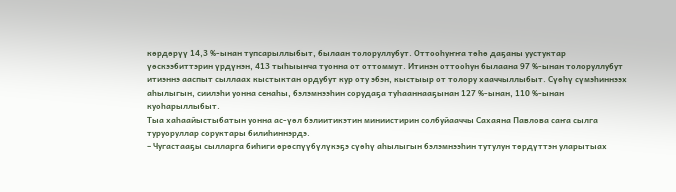көрдөрүү 14,3 %-ынан тупсарыллыбыт, былаан толоруллубут. Оттооһуҥҥа төһө даҕаны уустуктар үөскээбиттэрин үрдүнэн, 413 тыһыынча туонна от оттоммут. Итинэн оттооһун былаана 97 %-ынан толоруллубут итиэннэ ааспыт сыллаах кыстыктан ордубут кур оту эбэн, кыстыыр от толору хааччыллыбыт. Сүөһү сүмэһиннээх аһылыгын, сиилэһи уонна сенаһы, бэлэмнээһин сорудаҕа туһааннааҕынан 127 %-ынан, 110 %-ынан куоһарыллыбыт.
Тыа хаһаайыстыбатын уонна ас-үөл бэлиитикэтин миниистирин солбуйааччы Сахаяна Павлова саҥа сылга туруоруллар соруктары билиһиннэрдэ.
– Чугастааҕы сылларга биһиги өрөспүүбүлүкэҕэ сүөһү аһылыгын бэлэмнээһин тутулун төрдүттэн уларытыах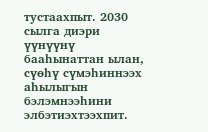тустаахпыт. 2030 сылга диэри үүнүүнү бааһынаттан ылан, сүөһү сүмэһиннээх аһылыгын бэлэмнээһини элбэтиэхтээхпит.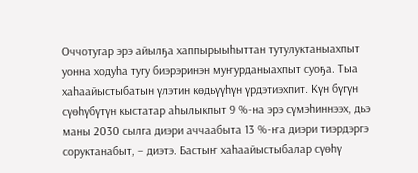Оччотугар эрэ айылҕа хаппырыыһыттан тутулуктаныахпыт уонна ходуһа тугу биэрэринэн муҥурданыахпыт суоҕа. Тыа хаһаайыстыбатын үлэтин көдьүүһүн үрдэтиэхпит. Күн бүгүн сүөһүбүтүн кыстатар аһылыкпыт 9 %-на эрэ сүмэһиннээх, дьэ маны 2030 сылга диэри аччаабыта 13 %-ҥа диэри тиэрдэргэ соруктанабыт, – диэтэ. Бастыҥ хаһаайыстыбалар сүөһү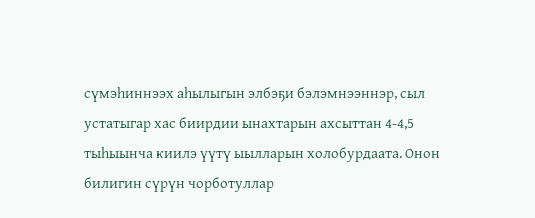сүмэһиннээх аһылыгын элбэҕи бэлэмнээннэр, сыл устатыгар хас биирдии ынахтарын ахсыттан 4-4,5 тыһыынча киилэ үүтү ыылларын холобурдаата. Онон билигин сүрүн чорботуллар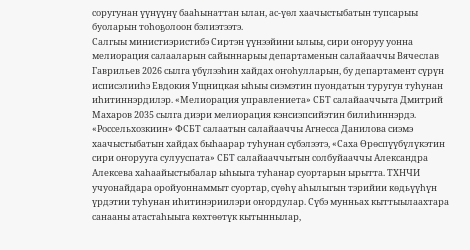соругунан үүнүүнү бааһынаттан ылан, ас-үөл хаачыстыбатын тупсарыы буоларын тоһоҕолоон бэлиэтээтэ.
Салгыы министиэристибэ Сиртэн үүнээйини ылыы, сири оҥоруу уонна мелиорация салааларын сайыннарыы департаменын салайааччы Вячеслав Гаврильев 2026 сылга үбүлээһин хайдах оҥоһулларын, бу департамент сүрүн исписэлииһэ Евдокия Ущницкая ыһыы сиэмэтин пуондатын туругун туһунан иһитиннэрдилэр. «Мелиорация управлениета» СБТ салайааччыта Дмитрий Махаров 2035 сылга диэри мелиорация кэнсиэпсийэтин билиһиннэрдэ.
«Россельхозкиин» ФСБТ салаатын салайааччы Агнесса Данилова сиэмэ хаачыстыбатын хайдах быһаарар туһунан сүбэлээтэ, «Саха Өрөспүүбүлүкэтин сири оҥорууга сулууспата» СБТ салайааччытын солбуйааччы Александра Алексева хаһаайыстыбалар ыһыыга туһанар суортарын ырытта. ТХНЧИ учуонайдара оройуоннаммыт суортар, сүөһү аһылыгын тэрийии көдьүүһүн үрдэтии туһунан иһитинэриилэри оҥордулар. Сүбэ мунньах кыттыылаахтара санааны атастаһыыга көхтөөтүк кытыннылар,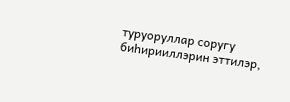туруоруллар соругу биһирииллэрин эттилэр,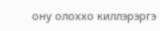ону олоххо киллэрэргэ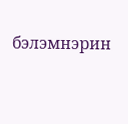бэлэмнэрин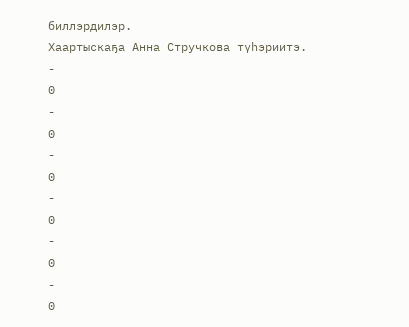биллэрдилэр.
Хаартыскаҕа Анна Стручкова түһэриитэ.
-
0
-
0
-
0
-
0
-
0
-
0